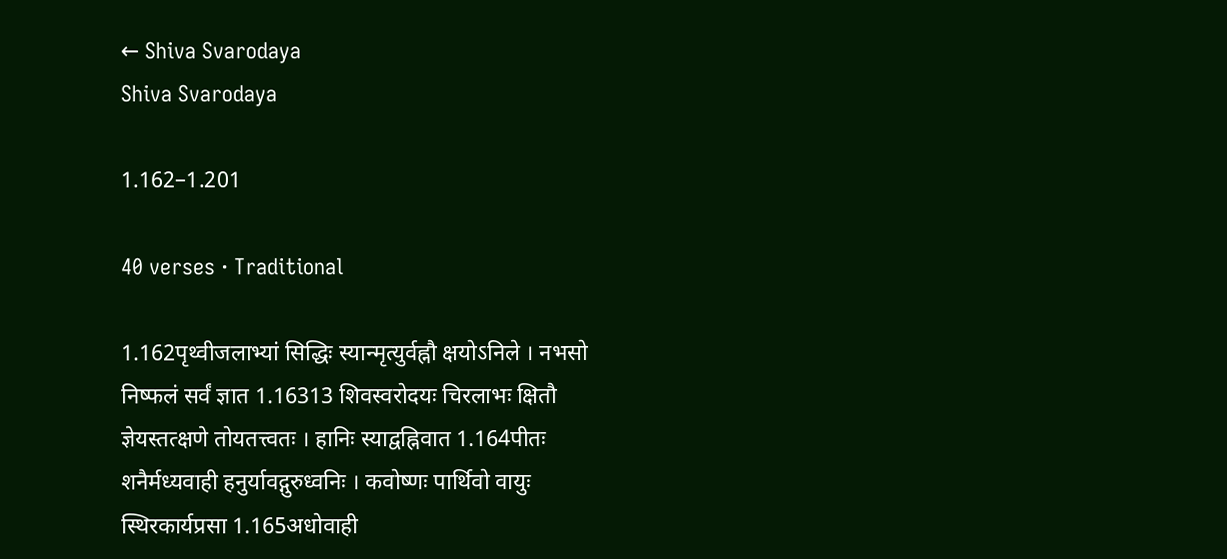← Shiva Svarodaya
Shiva Svarodaya

1.162–1.201

40 verses · Traditional

1.162पृथ्वीजलाभ्यां सिद्धिः स्यान्मृत्युर्वह्नौ क्षयोऽनिले । नभसो निष्फलं सर्वं ज्ञात 1.16313 शिवस्वरोदयः चिरलाभः क्षितौ ज्ञेयस्तत्क्षणे तोयतत्त्वतः । हानिः स्याद्वह्निवात 1.164पीतः शनैर्मध्यवाही हनुर्यावद्गुरुध्वनिः । कवोष्णः पार्थिवो वायुः स्थिरकार्यप्रसा 1.165अधोवाही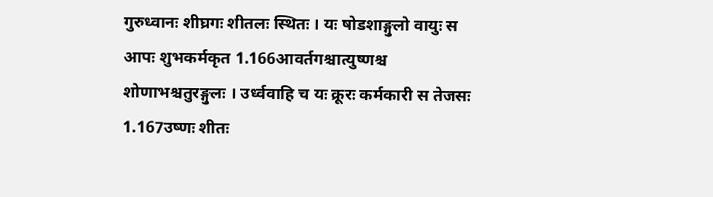गुरुध्वानः शीघ्रगः शीतलः स्थितः । यः षोडशाङ्गुलो वायुः स आपः शुभकर्मकृत 1.166आवर्तगश्चात्युष्णश्च शोणाभश्चतुरङ्गुलः । उर्ध्ववाहि च यः क्रूरः कर्मकारी स तेजसः 1.167उष्णः शीतः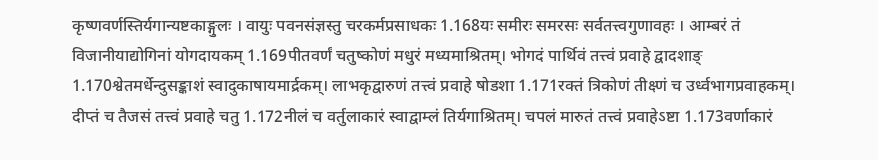कृष्णवर्णस्तिर्यगान्यष्टकाङ्गुलः । वायुः पवनसंज्ञस्तु चरकर्मप्रसाधकः 1.168यः समीरः समरसः सर्वतत्त्वगुणावहः । आम्बरं तं विजानीयाद्योगिनां योगदायकम् 1.169पीतवर्णं चतुष्कोणं मधुरं मध्यमाश्रितम्। भोगदं पार्थिवं तत्त्वं प्रवाहे द्वादशाङ् 1.170श्वेतमर्धेन्दुसङ्काशं स्वादुकाषायमार्द्रकम्। लाभकृद्वारुणं तत्त्वं प्रवाहे षोडशा 1.171रक्तं त्रिकोणं तीक्ष्णं च उर्ध्वभागप्रवाहकम्। दीप्तं च तैजसं तत्त्वं प्रवाहे चतु 1.172नीलं च वर्तुलाकारं स्वाद्वाम्लं तिर्यगाश्रितम्। चपलं मारुतं तत्त्वं प्रवाहेऽष्टा 1.173वर्णाकारं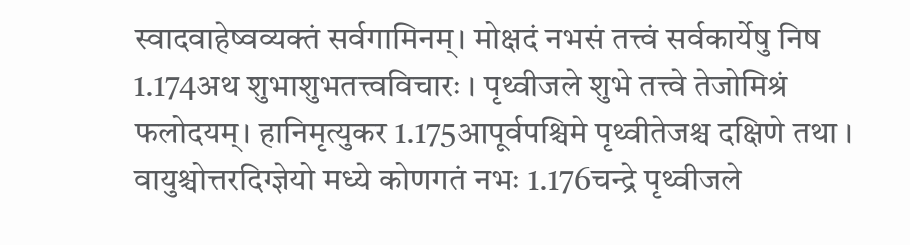स्वादवाहेष्वव्यक्तं सर्वगामिनम्। मोक्षदं नभसं तत्त्वं सर्वकार्येषु निष 1.174अथ शुभाशुभतत्त्वविचारः । पृथ्वीजले शुभे तत्त्वे तेजोमिश्रं फलोदयम्। हानिमृत्युकर 1.175आपूर्वपश्चिमे पृथ्वीतेजश्च दक्षिणे तथा । वायुश्चोत्तरदिग्ज्ञेयो मध्ये कोणगतं नभः 1.176चन्द्रे पृथ्वीजले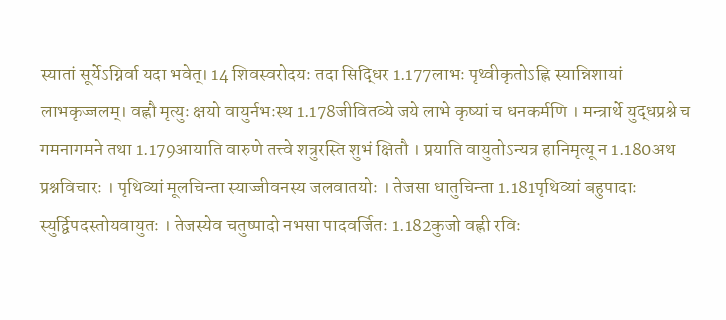स्यातां सूर्येऽग्निर्वा यदा भवेत्। 14 शिवस्वरोदयः तदा सिद्धिर 1.177लाभः पृथ्वीकृतोऽह्नि स्यान्निशायां लाभकृज्जलम्। वह्नौ मृत्युः क्षयो वायुर्नभःस्थ 1.178जीवितव्ये जये लाभे कृष्यां च धनकर्मणि । मन्त्रार्थे युद्धप्रश्ने च गमनागमने तथा 1.179आयाति वारुणे तत्त्वे शत्रुरस्ति शुभं क्षितौ । प्रयाति वायुतोऽन्यत्र हानिमृत्यू न 1.180अथ प्रश्नविचारः । पृथिव्यां मूलचिन्ता स्याज्जीवनस्य जलवातयोः । तेजसा धातुचिन्ता 1.181पृथिव्यां बहुपादाः स्युर्द्विपदस्तोयवायुतः । तेजस्येव चतुष्पादो नभसा पादवर्जितः 1.182कुजो वह्नी रविः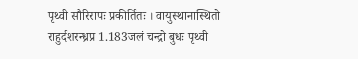पृथ्वी सौरिरापः प्रकीर्तितः । वायुस्थानास्थितो राहुर्दशरन्ध्रप्र 1.183जलं चन्द्रो बुधः पृथ्वी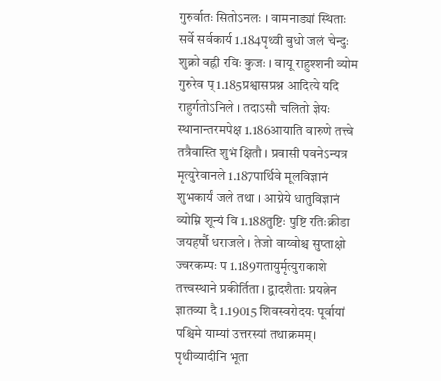गुरुर्वातः सितोऽनलः । वामनाड्यां स्थिताः सर्वे सर्वकार्य 1.184पृथ्वी बुधो जलं चेन्दुः शुक्रो वह्नी रविः कुजः । वायू राहुश्शनी व्योम गुरुरेव प् 1.185प्रश्वासप्रश्न आदित्ये यदि राहुर्गतोऽनिले । तदाऽसौ चलितो ज्ञेयः स्थानान्तरमपेक्ष 1.186आयाति वारुणे तत्त्वे तत्रैवास्ति शुभं क्षितौ । प्रवासी पवनेऽन्यत्र मृत्युरेवानले 1.187पार्थिवे मूलविज्ञानं शुभकार्यं जले तथा । आग्नेये धातुविज्ञानं व्योम्नि शून्यं वि 1.188तुष्टिः पुष्टि रतिःक्रीडा जयहर्षौ धराजले । तेजो वाय्वोश्च सुप्ताक्षो ज्वरकम्पः प 1.189गतायुर्मृत्युराकाशे तत्त्वस्थाने प्रकीर्तिता । द्वादशैताः प्रयत्नेन ज्ञातव्या दै 1.19015 शिवस्वरोदयः पूर्वायां पश्चिमे याम्यां उत्तरस्यां तथाक्रमम्। पृथीव्यादीनि भूता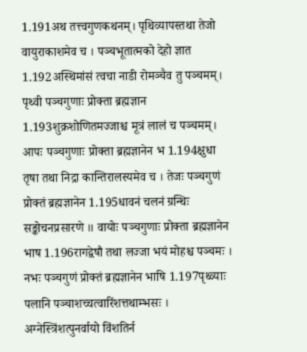1.191अथ तत्त्वगुणकथनम्। पृथिव्यापस्तथा तेजो वायुराकाशमेव च । पञ्चभूतात्मको देहो ज्ञात 1.192अस्थिमांसं त्वचा नाडी रोमञ्चैव तु पञ्चमम्। पृथ्वी पञ्चगुणाः प्रोक्ता ब्रह्मज्ञान 1.193शुक्रशोणितमज्जाश्च मूत्रं लालं च पञ्चमम्। आपः पञ्चगुणाः प्रोक्ता ब्रह्मज्ञानेन भ 1.194क्षुधा तृषा तथा निद्रा कान्तिरालस्यमेव च । तेजः पञ्चगुणं प्रोक्तं ब्रह्मज्ञानेन 1.195धावनं चलनं ग्रन्थिः सङ्कोचनप्रसारणे ॥ वायोः पञ्चगुणाः प्रोक्ता ब्रह्मज्ञानेन भाष 1.196रागद्वेषौ तथा लज्जा भयं मोहश्च पञ्चमः । नभः पञ्चगुणं प्रोक्तं ब्रह्मज्ञानेन भाषि 1.197पृथ्व्याः पलानि पञ्चाशच्चत्वारिंशत्तथाम्भसः । अग्नेस्त्रिंशत्पुनर्वायो विंशतिर्न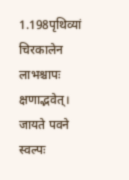1.198पृथिव्यां चिरकालेन लाभश्चापः क्षणाद्भवेत्। जायते पवने स्वल्पः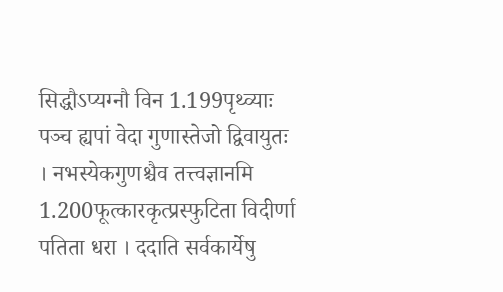सिद्धौऽप्यग्नौ विन 1.199पृथ्व्याः पञ्च ह्यपां वेदा गुणास्तेजो द्विवायुतः । नभस्येकगुणश्चैव तत्त्वज्ञानमि 1.200फूत्कारकृत्प्रस्फुटिता विदीर्णा पतिता धरा । ददाति सर्वकार्येषु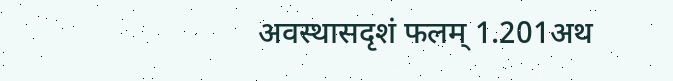अवस्थासदृशं फलम् 1.201अथ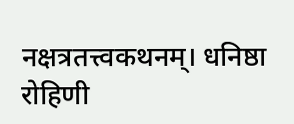नक्षत्रतत्त्वकथनम्। धनिष्ठा रोहिणी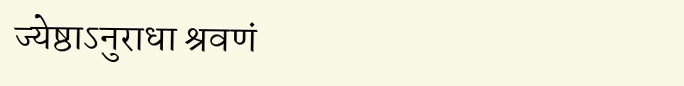ज्येष्ठाऽनुराधा श्रवणं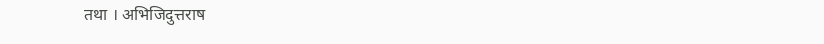तथा । अभिजिदुत्तराष